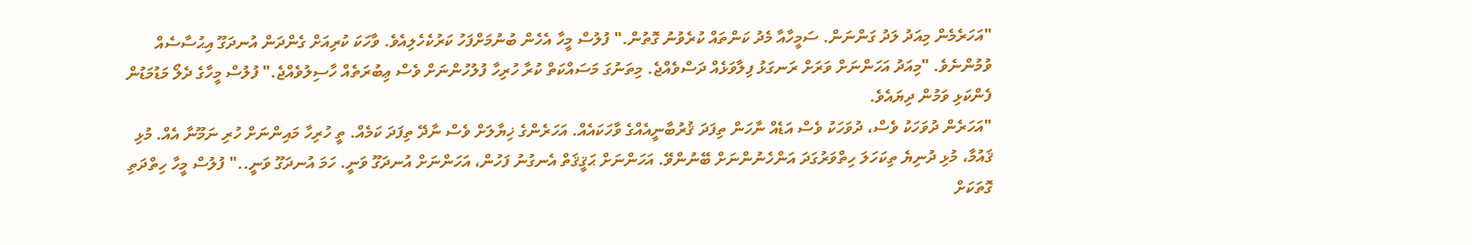"އަހަރެމެން މިއަދު ލަދު ގަންނަން. ސަމީހާއާ މެދު ކަންތައް ކުރެވުނު ގޮތުން." ފުލުސް މީހާ އެހެން ބުނުމަށްފަހު ކަރުކެހެލިއެވެ. ވާހަކަ ކުރިއަށް ގެންދަން އުނދަގޫ އިޙުސާސެއް ވުމުންނެވެ. "މިއަދު އަހަންނަށް ވަރަށް ރަނގަޅު ފިލާވަޅެއް ދަސްވެއްޖެ. މިތަނުގަ މަސައްކަތް ކުރާ ހުރިހާ ފުލުހުންނަށް ވެސް ޢިބުރަތެއް ހާސިލުވެއްޖެ." ފުލުސް މީހާގެ ދެލޯ މަޑުމަޑުން ފެންކަޅި ވަމުން ދިޔައެވެ.
"އަހަރެން ދުވަހަކު ވެސް، ދުވަހަކު ވެސް އަޑެއް ނާހަން ތިފަދަ ޤުރުބާނީއެއްގެ ވާހަކައެއް. އަހަރެންގެ ޚިޔާލަށް ވެސް ނާދޭ ތިފަދަ ކަމެއް. ތީ ހުރިހާ މައިންނަށް ހުރި ނަމޫނާ އެއް. މުޅި ޤައުމާ، މުޅި ދުނިޔެ ތިކަހަލަ ހިތްވަރުގަދަ އަންހެނުންނަށް ބޭނުންވޭ. އަހަންނަށް ޙަޤީޤަތް އެނގުނު ފަހުން، އަހަންނަށް އުނދަގޫ ވަނީ. ހަމަ އުނދަގޫ ވަނީ.." ފުލުސް މީހާ ހިތްދަތި ގޮތަކަށް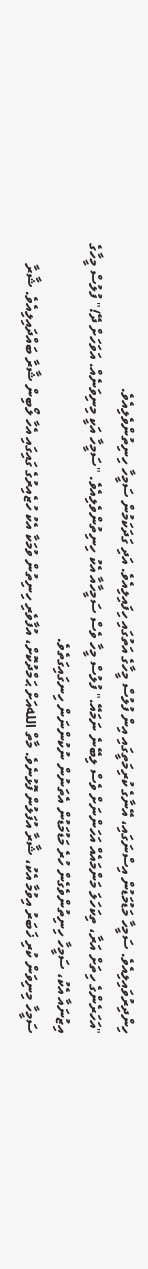ހިންދިރުވައިލިއެވެ. ސަމީހާ މަޑުމަޑުން އިސްނަގައި، އޭނާގެ ކުރިމަތީގައި އިން ފުލުސް މީހާގެ އަތުގައި ހިފައިލިއެވެ. އަދި ގަދަކަމުން ސަމީހާ ހިނިތުންވެލިއެވެ.
"އަހަރެންގެ ހިތަށް އަރާ، ތިކަހަލަ މަންމައެއް އަހަންނަށް ވެސް ލިބޭނެ ނަމައޭ." ފުލުސް މީހާ ވެސް ސަމީހާއާ އެކު ހިނިތުންވެލިއެވެ. "ސަމީހާ އަކީ މިނިވަނެއް. އަވަހަށް ދޭ!" ފުލުސް މީހާގެ އިޒުނައާ އެކު، ސަމީހާ ހިނިތުންވެގެން ހުރެ މަޑުމަޑުން އެތަނުން ނުކުންނަން ހިނގައިގަތެވެ.
ސަމީހާ މިނިވަން ކުރި ޚަބަރު އިވުމާ އެކު، ޝާރާ އުފަލުން ފޮޅުނެވެ. މާތް اللهއަށް ޙަމްދުކޮށް، އުފާވެރި ހިނިތުން ވުމަކާ އެކު ހުޒެއިރުގެ ގައިގައި އެހާ ލޯބިން ޝާރާ ބައްދައިލިއެވެ. ޝާރާ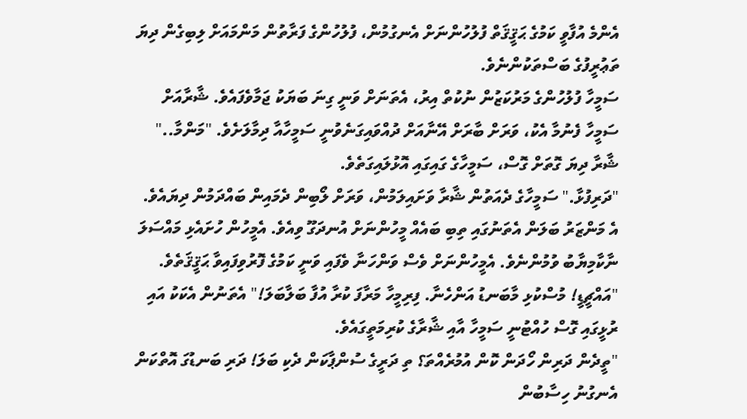އެންމެ އުފާވީ ކަމުގެ ޙަޤީޤަތް ފުލުހުންނަށް އެނގުމުން، ފުލުހުންގެ ފަރާތުން މަންމައަށް ލިބިގެން ދިޔަ ތަޢުރީފުގެ ބަސްތަކުންނެވެ.
ސަމީހާ ފުލުހުންގެ މަރުކަޒުން ނުކުތް އިރު، އެތަނަށް ވަނީ ގިނަ ބަޔަކު ޖަމާވެފައެވެ. ޝާރާއަށް ސަމީހާ ފެނުމާ އެކު، ވަރަށް ބާރަށް އޭނާއަށް ދުއްވައިގަނެވުނީ ސަމީހާއާ ދިމާލަށެވެ. "މަންމާ.." ޝާރާ ދިޔަ ގޮތަށް ގޮސް، ސަމީހާގެ ގައިގައި އޮޅުލައިގަތެވެ.
"ދަރިފުޅާ." ސަމީހާގެ ދެއަތުން ޝާރާ ވަށައިލަމުން، ވަރަށް ލޯބިން ދެމައިން ބައްދަމުން ދިޔައެވެ. އެ މަންޒަރު ބަލަން އެތަނުގައި ތިބި ބައެއް މީހުންނަށް އުނދަގޫ ވިއެވެ. އެމީހުން ހުށައެޅި މައްސަލަ ނާކާމިޔާބު ވުމުންނެވެ. އެމީހުންނަށް ވެސް ވަންހަނާ ވެފައި ވަނީ ކަމުގެ ފޮރުވިފައިވާ ޙަޤީޤަތެވެ.
"އައްޗީޑީ! މުސްކުޅި މާބަނޑު އަންހެނާ. ފިރިމީހާ މަރާފަ ކުރާ އުފާ ބަލާބަލަ!" އެތަނުން އެކަކު އައި ރުޅީގައި ގޮސް ހުއްޓުނީ ސަމީހާ އާއި ޝާރާގެ ކުރިމަތީގައެވެ.
"ތީދެން ދަރިން ހޯދަން ކޮން އުމުރެއްތަ؟ ތި ދަރީގެ ސުންޕާކަން ދެކި ބަލަ! ދަރި ބަނޑުގަ އޮތްކަން އެނގުނު ހިސާބުން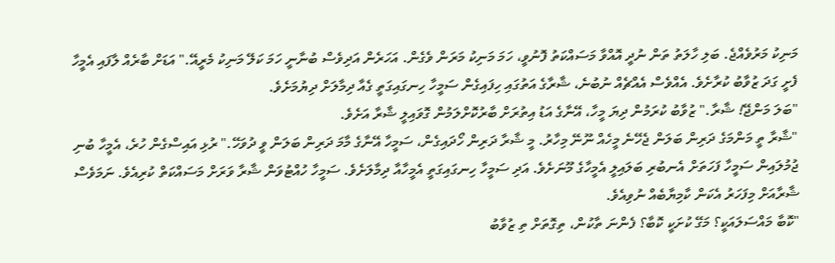މަނިކު މަރުވެއްޖެ. ބަލި ހާލަތު ތަން ނުދީ އޮއްވާ މަސައްކަތު ފޮނުވީ، ހަމަ މަނިކު މަރަން ވެގެން. އަހަރެން އަދިވެސް ބުނާނީ ހަމަ ކަލޭ މަނިކު މެރީއޭ." އަޑަށް ބާރެއް ލާފައި އެމީހާ ފެށީ ގަދަ ޒުވާބު ކުރާށެވެ. އެއްވެސް އެއްޗެއް ނުބުނެ، ޝާރާގެ އަތުގައި ހިފައިގެން ސަމީހާ ހިނގައިގަތީ ގެއާ ދިމާލަށް ދިޔުމަށެވެ.
"ބަލަ މަންޖޭ! ޝާރާ." ޒުވާބު ކުރަމުން ދިޔަ މީހާ، އޭނާގެ އަޑު އިތުރަށް ބާރުކޮށްލަމުން ގޮވައިލީ ޝާރާ އަށެވެ.
"ޝާރާ ތީ މަންމަގެ ދަރިން ބަލަން ޖެހޭނެ މީހެއް ނޫނޭ މިހާރު. މީ ޝާރާ ދަރިން ހޯދައިގެން، ސަމީހާ އޭނާގެ މާމަ ދަރިން ބަލަން ވީ ދުވަހޭ." ރުޅި އައިސްގެން ހުރެ، އެމީހާ ބުނި ޖުމުލައިން ސަމީހާ ފަހަތަށް އެނބުރި ބަލައިލީ އެމީހާގެ މޫނަށެވެ. އަދި ސަމީހާ ހިނގައިގަތީ އެމީހާއާ ދިމާލަށެވެ. ސަމީހާ ހުއްޓުވަން ޝާރާ ވަރަށް މަސައްކަތް ކުރިއެވެ. ނަމަވެސް ޝާރާއަށް މިފަހަރު އެކަން ކާމިޔާބެއް ނުވިއެވެ.
"ކޮބާ މައްސަލައަކީ؟ މަގޭ ކުށަކީ ކޮބާ؟ ފެންނަ ތާކުން، ތިގޮތަށް ތި ޒުވާބު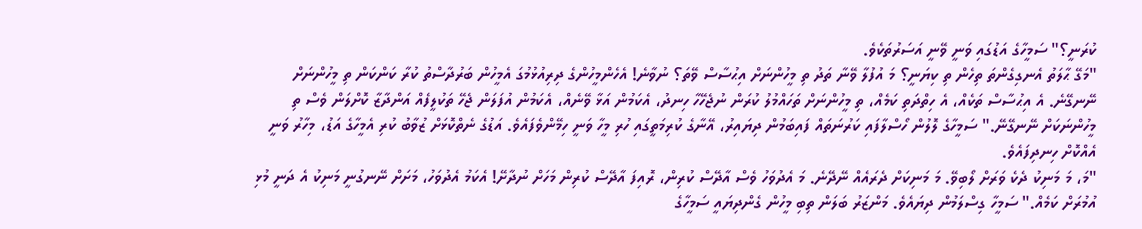ކުރަނީ؟" ސަމީހާގެ އަޑުގައި ވަނީ ވޭނީ އަސަރުތަކެވެ.
"މަގޭ ޙާލަތު އެނގިގެންތަ ތިހެން ތި ކިޔަނީ؟ މަ އުފުލާ ވޭނާ ތަދު ތި މީހުންނަށް އިޙުސާސް ވޭތަ؟ ނުވާނެ! އެހެންމީހުންގެ ދިރިއުޅުމުގަ އެމީހުން ބަރުދާސްތު ކުރާ ކަންކަން ތި މީހުންނަށް ނޭނގޭނެ. އެ އިޙުސާސް ތަކެއް، އެ ހިތްދަތި ކަމެއް، ތި މީހުންނަށް ތަހައްމުލު ކުރަން ނުޖެހޭހާ ހިނދު، އެކަމުން އަޅާ ވޭނެއް، އެކަމުން އުފަލަން ޖެހޭ ތަކުލީފެއް އަންދާޒާ ކޮށްލަން ވެސް ތި މީހުންނަކަށް ނޭނގޭނޭ." ސަމީހާގެ ލޮލުން ހޯސްލާފައި ކަރުނަތައް ފައިބަމުން ދިޔައިރު، އޭނާގެ ކުރިމަތީގައި ހުރި މީހާ ވަނީ ހިމޭންވެފައެވެ. އަޑުގެ ނެތްކޮޅަށް ޒުވާބު ކުރި އެމީހާގެ އަޑު، މިހާރު ވަނީ އެއްކޮށް ހިނދިފައެވެ.
"މަ، މަ މަނިކު ދެކެ ވަރަށް ލޯބިވޭ. މަ މަނިކަށް ދެރައެއް ނޭދޭނެ. މަ އެދުވަހު ވެސް އާދޭސް ކުރިން، ރޮއިފަ އާދޭސް ކުރިން މަހަށް ނުދާށޭ! އެކަމު އެދުވަހު، މަށަށް ނޭނގުނީ މަނިކު އެ ދަނީ މުޅި އުމުރަށް ކަމެއް." ސަމީހާ ގިސްލަމުން ދިޔައެވެ. މަންޒަރު ބަލަން ތިބި މީހުން ގެންދިޔައީ ސަމީހާގެ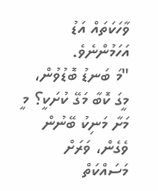ވާހަކަތައް އަޑު އަހަމުންނެވެ.
"މަ ބަނޑު ބޮޑުވުން، މީގަ ކޮބާ މަގޭ ކުށަކީ؟ މީ މަށާ މަނިކު ބޭނުން ވެގެން، ވަރަށް މަސައްކަތް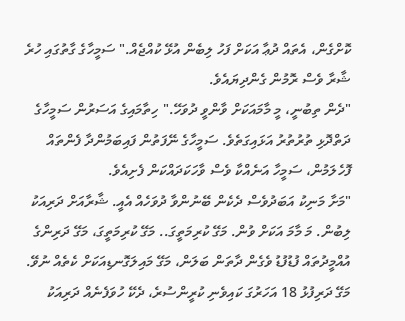ކޮށްގެން، އެތައް ދުޢާ އަކަށް ފަހު ލިބެން އުޅޭ ކުއްޖެއް." ސަމީހާގެ ގާތުގައި ހުރެ ޝާރާ ވެސް ރޮމުން ގެންދިޔައެވެ.
"ދެން ތިބުނީ، މީ މާމައަކަށް ވާންވީ ދުވަހޭ." ހިތާމައިގެ އަސަރުން ސަމީހާގެ ދަތްދޮޅި ތުރުތުރު އަޅައިގަތެވެ. ސަމީހާގެ ނޭފަތުން ފައިބަމުންދާ ފެންތައް ފޮހެލަމުން، ސަމީހާ އަނެއްކާ ވެސް ވާހަކަދައްކަން ފެށިއެވެ.
"މަށާ މަނިކު އަބަދުވެސް ދެކެން ބޭނުންވާ ދުވަހެއް އެއީ. ޝާރާއަށް ދަރިއަކު ލިބުން. މަ މާމަ އަކަށް ވުން. މަގޭ ކުރިމަތީގަ.. މަގޭ ކުރިމަތީގަ، މަގޭ ދަރިންގެ އުއްމީދުތައް ފުޑުފުޑު ވެގެން ދާތަން ބަލަން، މަގޭ މައިލަގޮނޑިއަކަށް ކެތެއް ނުވޭ. މަގޭ ދަރިފުޅު 18 އަހަރުގަ ކައިވެނި ކުރީންސުރެ، ދެކޭ ހުވަފެނެއް ދަރިއަކު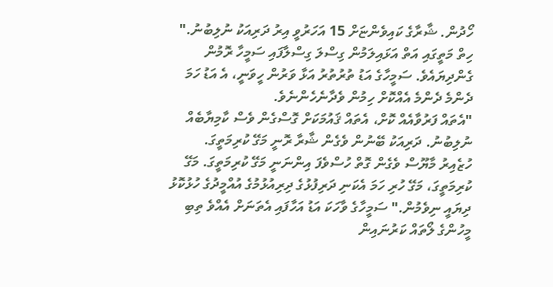ހޯދުން. ޝާރާގެ ކައިވެންޏަށް 15 އަހަރުވީ އިރު ދަރިއަކު ނުލިބުނު." ހިތް މަތީގައި އަތް އަޅައިލަމުން ގިސްލަ ގިސްލާފައި ސަމީހާ ރޮމުން ގެންދިޔައެވެ. ސަމީހާގެ އަޑު ތުރުތުރު އަޅާ ވަރުން ހީވަނީ، އެ އަޑު ހަމަ ދެންމެ ދެންމެ އެއްކޮށް ހިމުން ވެދާނެހެންނެވެ.
"އެތައް ފަރުވާއެއް ކޮށް، އެތައް ޤައުމަކަށް ގޮސްގެން ވެސް ކާމިޔާބެއް ނުލިބުނު. ދަރިއަކު ބޭނުން ވެގެން ޝާރާ ރޮނީ މަގޭ ކުރިމަތީގަ. ހުޒެއިރު މާޔޫސް ވެގެން ގޮތް ހުސްވެފަ އިންނަނީ މަގޭ ކުރިމަތީގަ. މަގޭ ކުރިމަތީގަ، މަގޭ ހުރި ހަމަ އެކަނި ދަރިފުޅުގެ ދިރިއުޅުމުގެ އުއްމީދުގެ ހުޅުކޮޅު ދިޔައީ ނިވެމުން." ސަމީހާގެ ވާހަކަ އަޑު އަހާފައި އެތަނަށް އެއްވެ ތިބި މީހުންގެ ލޯތައް ކަރުނައިން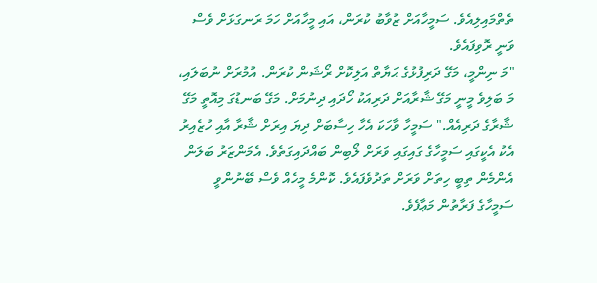ތެތްމައިލިއެވެ. ސަމީހާއަށް ޒުވާބު ކުރަން، އައި މީހާއަށް ހަމަ ރަނގަޅަށް ވެސް ވަނީ ރޮވިފައެވެ.
"މަ ނިންމީ، މަގޭ ދަރިފުޅުގެ ޙަޔާތް އަލިކޮށް ރޯޝަން ކުރަން. އުމުރަށް ނުބަލައި، މަ ބަލިވެ މީނީ މަގޭ ޝާރާއަށް ދަރިއަކު ހޯދައި ދިނުމަށް. މަގޭ ބަނޑުގަ މިއޮތީ މަގޭ ޝާރާގެ ދަރިއެއް." ސަމީހާ ވާހަކަ އެހާ ހިސާބަށް ދިޔަ އިރަށް ޝާރާ އާއި ހުޒެއިރު އެކު އެކީގައި ސަމީހާގެ ގައިގައި ވަރަށް ލޯބިން ބައްދައިގަތެވެ. އެމަންޒަރު ބަލަން އެންމެން ތިބީ ހިތަށް ވަރަށް ތަދުވެފައެވެ. ކޮންމެ މީހެއް ވެސް ބޭނުންވީ ސަމީހާގެ ފަރާތުން މަޢާފެވެ.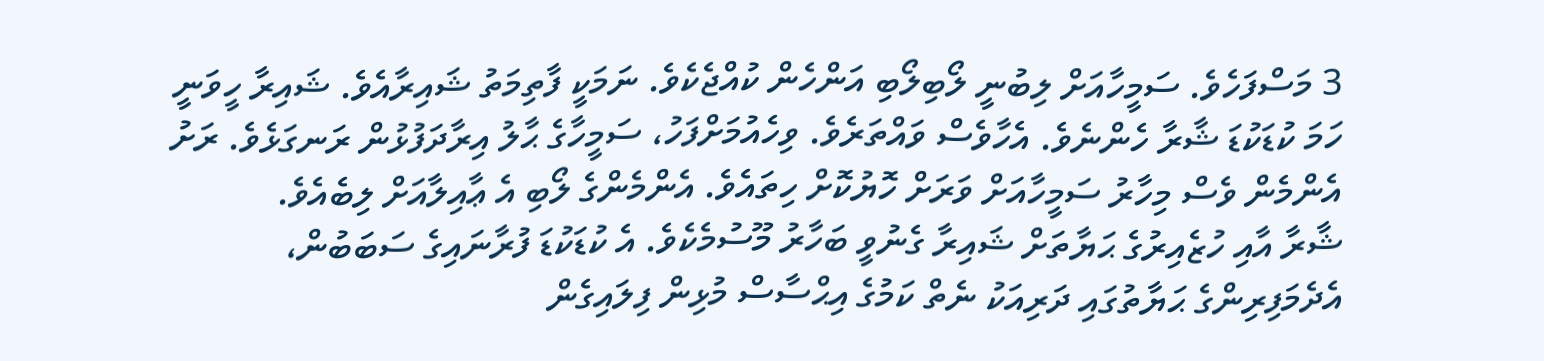3 މަސްފަހެވެ. ސަމީހާއަށް ލިބުނީ ލޯބިލޯބި އަންހެން ކުއްޖެކެވެ. ނަމަކީ ފާތިމަތު ޝައިރާއެވެ. ޝައިރާ ހީވަނީ ހަމަ ކުޑަކުޑަ ޝާރާ ހެންނެވެ. އެހާވެސް ވައްތަރެވެ. ވިހެއުމަށްފަހު، ސަމީހާގެ ޙާލު އިރާދަފުޅުން ރަނގަޅެވެ. ރަށު އެންމެން ވެސް މިހާރު ސަމީހާއަށް ވަރަށް ހޮޔުކޮށް ހިތައެވެ. އެންމެންގެ ލޯބި އެ ޢާއިލާއަށް ލިބެއެވެ.
ޝާރާ އާއި ހުޒެއިރުގެ ޙަޔާތަށް ޝައިރާ ގެނުވީ ބަހާރު މޫސުމެކެވެ. އެ ކުޑަކުޑަ ފުރާނައިގެ ސަބަބުން، އެދެމަފިރިންގެ ޙަޔާތުގައި ދަރިއަކު ނެތް ކަމުގެ އިޙްސާސް މުޅިން ފިލައިގެން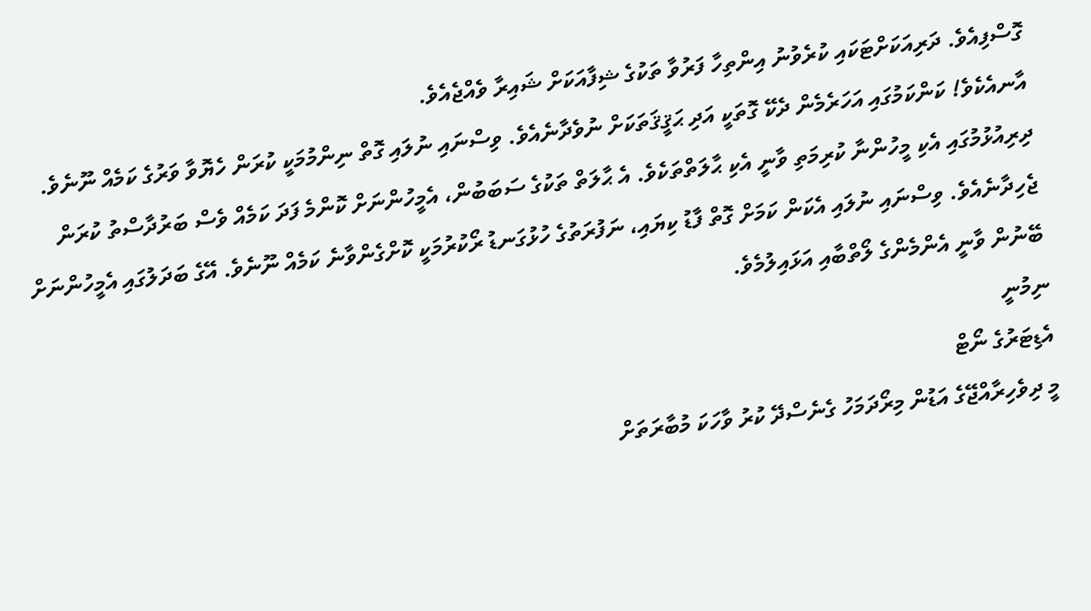ގޮސްފިއެވެ. ދަރިއަކަށްޓަކައި ކުރެވުނު އިންތިހާ ފަރުވާ ތަކުގެ ޝިފާއަކަށް ޝައިރާ ވެއްޖެއެވެ.
އާނއެކެވެ! ކަންކަމުގައި އަހަރެމެން ދެކޭ ގޮތަކީ އަދި ޙަޤީޤަތަކަށް ނުވެދާނެއެވެ. ވިސްނައި ނުލައި ގޮތް ނިންމުމަކީ ކުރަން ހެޔޮވާ ވަރުގެ ކަމެއް ނޫނެވެ. ދިރިއުޅުމުގައި އެކި މީހުންނާ ކުރިމަތި ވާނީ އެކި ޙާލަތްތަކެވެ. އެ ޙާލަތް ތަކުގެ ސަބަބުން، އެމީހުންނަށް ކޮންމެ ފަދަ ކަމެއް ވެސް ބަރުދާސްތު ކުރަން ޖެހިދާނެއެވެ. ވިސްނައި ނުލައި އެކަން ކަމަށް ގޮތް ފާޑު ކިޔައި، ނަފުރަތުގެ ހުޅުގަނޑު ރޯކުރުމަކީ ކޮށްގެންވާނެ ކަމެއް ނޫނެވެ. އޭގެ ބަދަލުގައި އެމީހުންނަށް ބޭނުން ވާނީ އެންމެންގެ ލޯތްބާއި އަޅައިލުމެވެ.
ނިމުނީ
އެޑިޓަރުގެ ނޯޓް
މީ ދިވެހިރާއްޖޭގެ އަޑުން މިރޯދަމަހު ގެނެސްދޭ ކުރު ވާހަކަ މުބާރަތަށް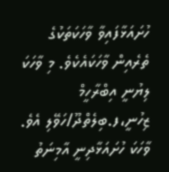ހުށައަޅާފައިވާ ވާހަކަތަކުގެ ތެރެއިން ވާހަކައެކެވެ. މި ވާހަކަ ލިޔުނީ އިބްރާހީމް ޒިހުނީ،ފ.ބިލެތްދޫ/ހަވޭލި އެވެ. ވާހަކަ ހުށައަޅާދިނީ އާމިނަތު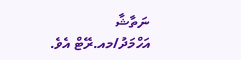ނަތާޝާ އަހްމަދު/މއ.ރޭޓް އެވެ.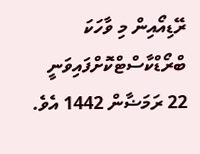ރޭޑިއޯއިން މި ވާހަކަ ބްރޯޑްކާސްޓްކޮށްފައިވަނީ 22 ރަމަޟާން 1442 އެވެ.